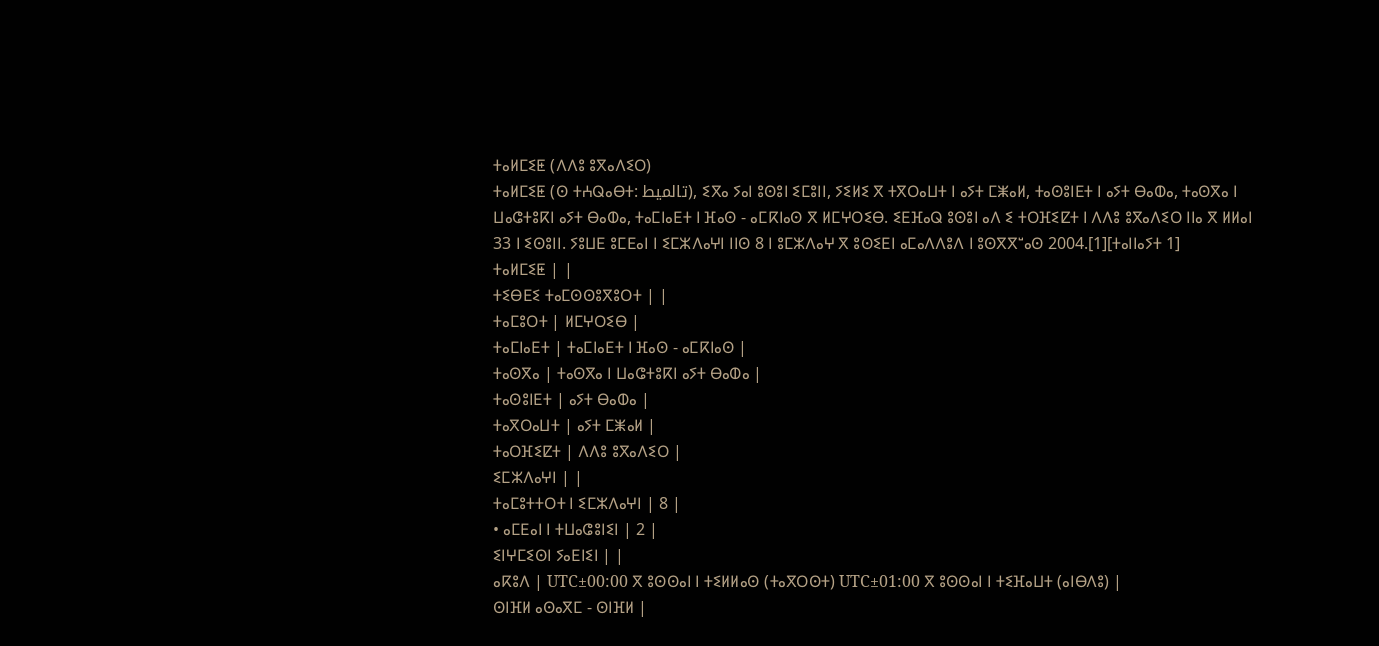ⵜⴰⵍⵎⵉⵟ (ⴷⴷⵓ ⵓⴳⴰⴷⵉⵔ)
ⵜⴰⵍⵎⵉⵟ (ⵙ ⵜⵄⵕⴰⴱⵜ: تالميط), ⵉⴳⴰ ⵢⴰⵏ ⵓⵙⵓⵏ ⵉⵎⵓⵏⵏ, ⵢⵉⵍⵉ ⴳ ⵜⴳⵔⴰⵡⵜ ⵏ ⴰⵢⵜ ⵎⵥⴰⵍ, ⵜⴰⵙⵓⵏⴹⵜ ⵏ ⴰⵢⵜ ⴱⴰⵀⴰ, ⵜⴰⵙⴳⴰ ⵏ ⵡⴰⵛⵜⵓⴽⵏ ⴰⵢⵜ ⴱⴰⵀⴰ, ⵜⴰⵎⵏⴰⴹⵜ ⵏ ⴼⴰⵙ - ⴰⵎⴽⵏⴰⵙ ⴳ ⵍⵎⵖⵔⵉⴱ. ⵉⴹⴼⴰⵕ ⵓⵙⵓⵏ ⴰⴷ ⵉ ⵜⵔⴼⵉⵇⵜ ⵏ ⴷⴷⵓ ⵓⴳⴰⴷⵉⵔ ⵏⵏⴰ ⴳ ⵍⵍⴰⵏ 33 ⵏ ⵉⵙⵓⵏⵏ. ⵢⵓⵡⴹ ⵓⵎⴹⴰⵏ ⵏ ⵉⵎⵣⴷⴰⵖⵏ ⵏⵏⵙ 8 ⵏ ⵓⵎⵣⴷⴰⵖ ⴳ ⵓⵙⵉⴹⵏ ⴰⵎⴰⴷⴷⵓⴷ ⵏ ⵓⵙⴳⴳⵯⴰⵙ 2004.[1][ⵜⴰⵏⵏⴰⵢⵜ 1]
ⵜⴰⵍⵎⵉⵟ | |
ⵜⵉⴱⴹⵉ ⵜⴰⵎⵙⵙⵓⴳⵓⵔⵜ | |
ⵜⴰⵎⵓⵔⵜ | ⵍⵎⵖⵔⵉⴱ |
ⵜⴰⵎⵏⴰⴹⵜ | ⵜⴰⵎⵏⴰⴹⵜ ⵏ ⴼⴰⵙ - ⴰⵎⴽⵏⴰⵙ |
ⵜⴰⵙⴳⴰ | ⵜⴰⵙⴳⴰ ⵏ ⵡⴰⵛⵜⵓⴽⵏ ⴰⵢⵜ ⴱⴰⵀⴰ |
ⵜⴰⵙⵓⵏⴹⵜ | ⴰⵢⵜ ⴱⴰⵀⴰ |
ⵜⴰⴳⵔⴰⵡⵜ | ⴰⵢⵜ ⵎⵥⴰⵍ |
ⵜⴰⵔⴼⵉⵇⵜ | ⴷⴷⵓ ⵓⴳⴰⴷⵉⵔ |
ⵉⵎⵣⴷⴰⵖⵏ | |
ⵜⴰⵎⵓⵜⵜⵔⵜ ⵏ ⵉⵎⵣⴷⴰⵖⵏ | 8 |
• ⴰⵎⴹⴰⵏ ⵏ ⵜⵡⴰⵛⵓⵏⵉⵏ | 2 |
ⵉⵏⵖⵎⵉⵙⵏ ⵢⴰⴹⵏⵉⵏ | |
ⴰⴽⵓⴷ | UTC±00:00 ⴳ ⵓⵙⵙⴰⵏ ⵏ ⵜⵉⵍⵍⴰⵙ (ⵜⴰⴳⵔⵙⵜ) UTC±01:00 ⴳ ⵓⵙⵙⴰⵏ ⵏ ⵜⵉⴼⴰⵡⵜ (ⴰⵏⴱⴷⵓ) |
ⵙⵏⴼⵍ ⴰⵙⴰⴳⵎ - ⵙⵏⴼⵍ |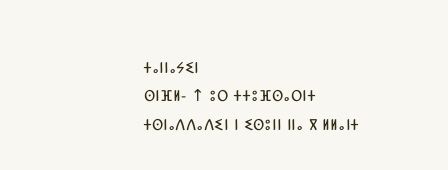ⵜⴰⵏⵏⴰⵢⵉⵏ
ⵙⵏⴼⵍ- ↑ ⵓⵔ ⵜⵜⵓⴼⵙⴰⵔⵏⵜ ⵜⵙⵏⴰⴷⴷⴰⴷⵉⵏ ⵏ ⵉⵙⵓⵏⵏ ⵏⵏⴰ ⴳ ⵍⵍⴰⵏⵜ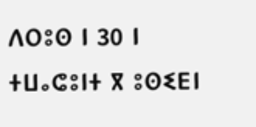ⴷⵔⵓⵙ ⵏ 30 ⵏ ⵜⵡⴰⵛⵓⵏⵜ ⴳ ⵓⵙⵉⴹⵏ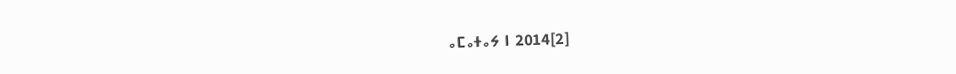ⴰⵎⴰⵜⴰⵢ ⵏ 2014[2]